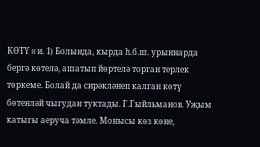КӨТҮ II и. 1) Болында, кырда һ.б.ш. урыннарда бергә көтелә, ашатып йөртелә торган терлек төркеме. Болай да сирәкләнеп калган көтү бөтенләй чыгудан туктады. Г.Гыйльманов. Уҗым катыгы аеруча тәмле. Монысы көз көне,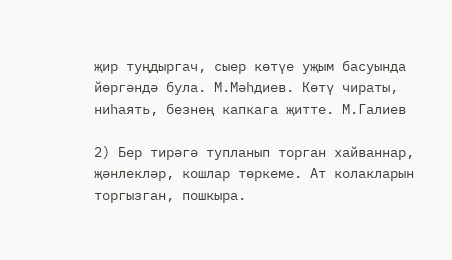җир туңдыргач, сыер көтүе уҗым басуында йөргәндә була. М.Мәһдиев. Көтү чираты, ниһаять, безнең капкага җитте. М.Галиев

2) Бер тирәгә тупланып торган хайваннар, җәнлекләр, кошлар төркеме. Ат колакларын торгызган, пошкыра.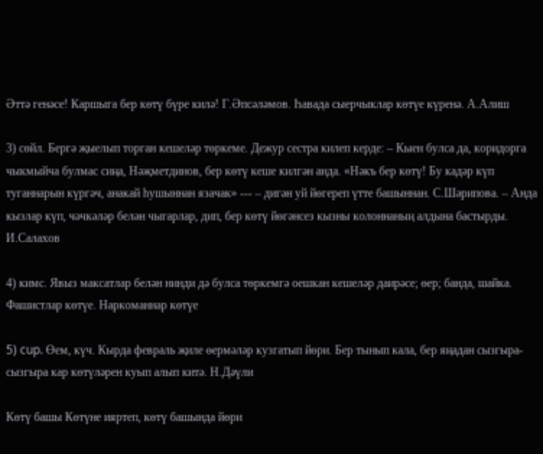Әттә генәсе! Каршыга бер көтү бүре килә! Г.Әпсәләмов. Һавада сыерчыклар көтүе күренә. А.Алиш

3) сөйл. Бергә җыелып торган кешеләр төркеме. Дежур сестра килеп керде: – Кыен булса да, коридорга чыкмыйча булмас сиңа, Нәҗметдинов, бер көтү кеше килгән анда. «Нәкъ бер көтү! Бу кадәр күп туганнарын күргәч, анакай һушыннан язачак» --- – дигән уй йөгереп үтте башыннан. С.Шәрипова. – Анда кызлар күп, чәчкәләр белән чыгарлар, дип, бер көтү йөгәнсез кызны колоннаның алдына бастырды. И.Салахов

4) кимс. Явыз максатлар белән нинди дә булса төркемгә оешкан кешеләр даирәсе; өер; банда, шайка. Фашистлар көтүе. Наркоманнар көтүе

5) cup. Өем, күч. Кырда февраль җиле өермәләр кузгатып йөри. Бер тынып кала, бер яңадан сызгыра-сызгыра кар көтүләрен куып алып китә. Н.Дәүли

Көтү башы Көтүне ияртеп, көтү башында йөри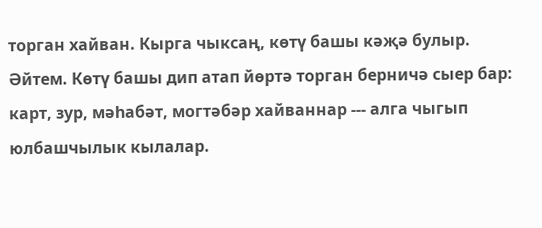торган хайван. Кырга чыксаң, көтү башы кәҗә булыр. Әйтем. Көтү башы дип атап йөртә торган берничә сыер бар: карт, зур, мәһабәт, могтәбәр хайваннар --- алга чыгып юлбашчылык кылалар.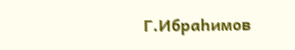Г.Ибраһимов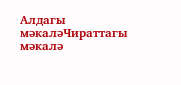Алдагы мәкаләЧираттагы мәкалә